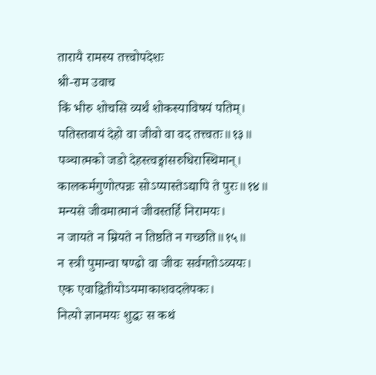तारायै रामस्य तत्त्वोपदेशः
श्री-राम उवाच
किं भीरु शोचसि व्यर्थं शोकस्याविषयं पतिम्।
पतिस्तवायं देहो वा जीवो वा वद तत्त्वतः॥१३॥
पञ्चात्मको जडो देहस्त्वङ्मांसरुधिरास्थिमान्।
कालकर्मगुणोत्पन्नः सोऽप्यास्तेऽद्यापि ते पुरः॥१४॥
मन्यसे जीवमात्मानं जीवस्तर्हि निरामयः।
न जायते न म्रियते न तिष्ठति न गच्छति॥१५॥
न स्त्री पुमान्वा षण्ढो वा जीवः सर्वगतोऽव्ययः।
एक एवाद्वितीयोऽयमाकाशवदलेपकः।
नित्यो ज्ञानमयः शुद्धः स कथं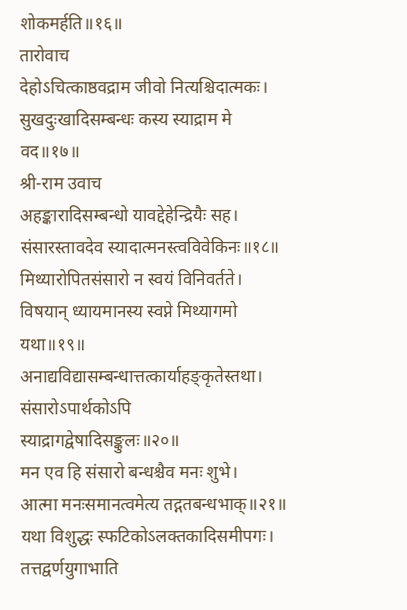शोकमर्हति॥१६॥
तारोवाच
देहोऽचित्काष्ठवद्राम जीवो नित्यश्चिदात्मकः।
सुखदुःखादिसम्बन्धः कस्य स्याद्राम मे वद॥१७॥
श्री-राम उवाच
अहङ्कारादिसम्बन्धो यावद्देहेन्द्रियैः सह।
संसारस्तावदेव स्यादात्मनस्त्वविवेकिनः॥१८॥
मिथ्यारोपितसंसारो न स्वयं विनिवर्तते।
विषयान् ध्यायमानस्य स्वप्ने मिथ्यागमो यथा॥१९॥
अनाद्यविद्यासम्बन्धात्तत्कार्याहङ्कृतेस्तथा।
संसारोऽपार्थकोऽपि स्याद्रागद्वेषादिसङ्कुलः॥२०॥
मन एव हि संसारो बन्धश्चैव मनः शुभे।
आत्मा मनःसमानत्वमेत्य तद्गतबन्धभाक्॥२१॥
यथा विशुद्धः स्फटिकोऽलक्तकादिसमीपगः।
तत्तद्वर्णयुगाभाति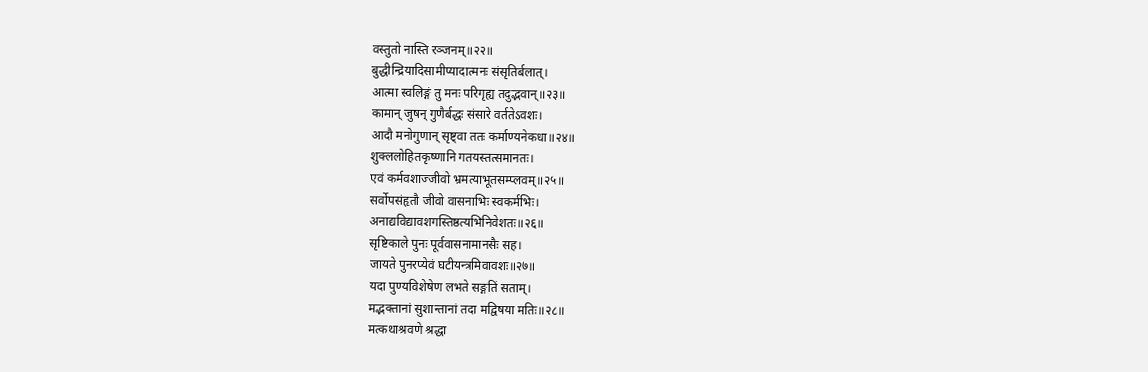वस्तुतो नास्ति रञ्जनम्॥२२॥
बुद्धीन्द्रियादिसामीप्यादात्मनः संसृतिर्बलात्।
आत्मा स्वलिङ्गं तु मनः परिगृह्य तदुद्भवान्॥२३॥
कामान् जुषन् गुणैर्बद्धः संसारे वर्ततेऽवशः।
आदौ मनोगुणान् सृष्ट्वा ततः कर्माण्यनेकधा॥२४॥
शुक्ललोहितकृष्णानि गतयस्तत्समानतः।
एवं कर्मवशाज्जीवो भ्रमत्याभूतसम्प्लवम्॥२५॥
सर्वोपसंहृतौ जीवो वासनाभिः स्वकर्मभिः।
अनाद्यविद्यावशगस्तिष्ठत्यभिनिवेशतः॥२६॥
सृष्टिकाले पुनः पूर्ववासनामानसैः सह।
जायते पुनरप्येवं घटीयन्त्रमिवावशः॥२७॥
यदा पुण्यविशेषेण लभते सङ्गतिं सताम्।
मद्भक्तानां सुशान्तानां तदा मद्विषया मतिः॥२८॥
मत्कथाश्रवणे श्रद्धा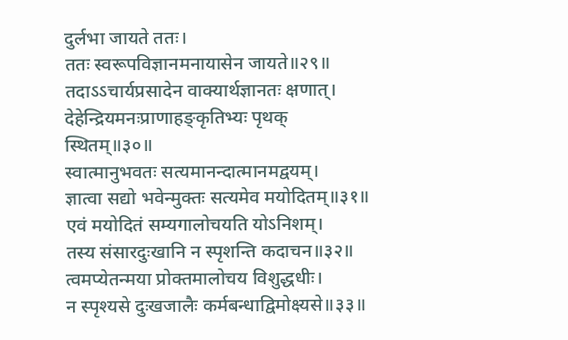दुर्लभा जायते ततः।
ततः स्वरूपविज्ञानमनायासेन जायते॥२९॥
तदाऽऽचार्यप्रसादेन वाक्यार्थज्ञानतः क्षणात्।
देहेन्द्रियमनःप्राणाहङ्कृतिभ्यः पृथक् स्थितम्॥३०॥
स्वात्मानुभवतः सत्यमानन्दात्मानमद्वयम्।
ज्ञात्वा सद्यो भवेन्मुक्तः सत्यमेव मयोदितम्॥३१॥
एवं मयोदितं सम्यगालोचयति योऽनिशम्।
तस्य संसारदुःखानि न स्पृशन्ति कदाचन॥३२॥
त्वमप्येतन्मया प्रोक्तमालोचय विशुद्धधीः।
न स्पृश्यसे दुःखजालैः कर्मबन्धाद्विमोक्ष्यसे॥३३॥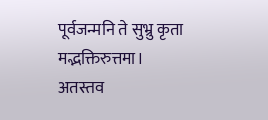पूर्वजन्मनि ते सुभ्रु कृता मद्भक्तिरुत्तमा।
अतस्तव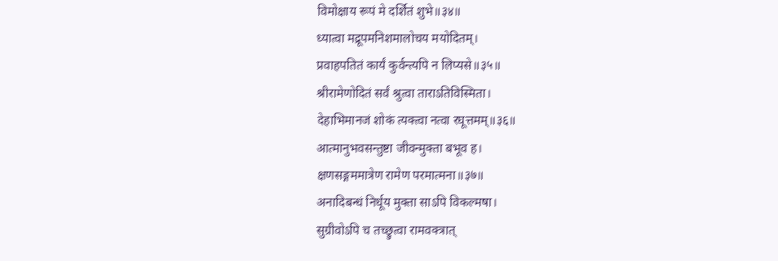विमोक्षाय रूपं मे दर्शितं शुभे॥३४॥
ध्यात्वा मद्रूपमनिशमालोचय मयोदितम्।
प्रवाहपतितं कार्यं कुर्वन्त्यपि न लिप्यसे॥३५॥
श्रीरामेणोदितं सर्वं श्रुत्वा ताराऽतिविस्मिता।
देहाभिमानजं शोकं त्यक्त्वा नत्वा रघूत्तमम्॥३६॥
आत्मानुभवसन्तुष्टा जीवन्मुक्ता बभूव ह।
क्षणसङ्गममात्रेण रामेण परमात्मना॥३७॥
अनादिबन्धं निर्धूय मुक्ता साऽपि विकल्मषा।
सुग्रीवोऽपि च तच्छ्रुत्वा रामवक्त्रात्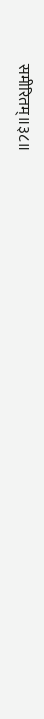समीरितम्॥३८॥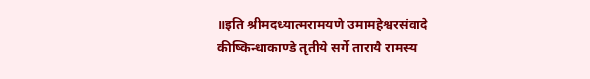॥इति श्रीमदध्यात्मरामयणे उमामहेश्वरसंवादे
कीष्किन्धाकाण्डे तृतीये सर्गे तारायै रामस्य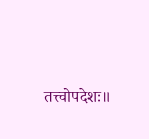तत्त्वोपदेशः॥